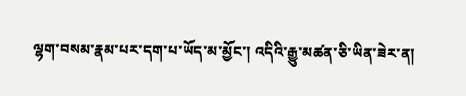ལྷག་བསམ་རྣམ་པར་དག་པ་ཡོད་མ་མྱོང་། འདིའི་རྒྱུ་མཚན་ཅི་ཡིན་ཟེར་ན།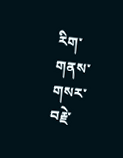རིག་གནས་གསར་བརྗེ་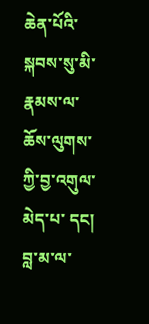ཆེན་པོའི་སྐབས་སུ་མི་རྣམས་ལ་ཆོས་ལུགས་ཀྱི་བྱ་འགུལ་མེད་པ་ དང། བླ་མ་ལ་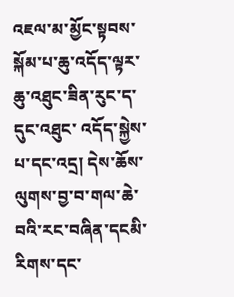འཇལ་མ་མྱོང་སྟབས་སྐོམ་པ་ཆུ་འདོད་ལྟར་ཆུ་འཐུང་ཟིན་རུང་ད་དུང་འཐུང་ འདོད་སྐྱེས་པ་དང་འདྲ། དེས་ཆོས་ལུགས་བྱ་བ་གལ་ཆེ་བའི་རང་བཞིན་དངམི་རིགས་དང་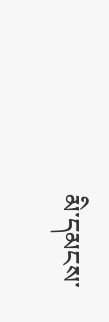མི་དམངས་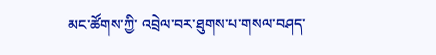མང་ཚོགས་ཀྱི་ འབྲེལ་བར་ཐུགས་པ་གསལ་བཤད་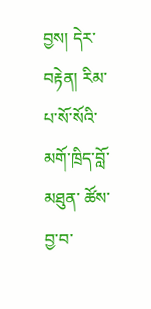བྱས། དེར་བརྟེན། རིམ་པ་སོ་སོའི་མགོ་ཁྲིད་བློ་མཐུན་ ཚོས་བྱ་བ་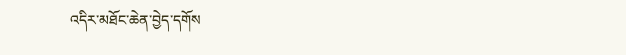འདིར་མཐོང་ཆེན་བྱེད་དགོས